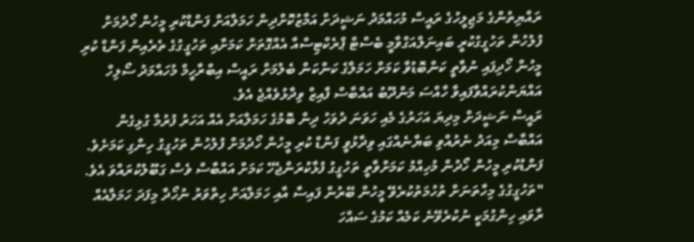ރައްޔިތުންގެ މަޖިލީހުގެ ރައީސް މުހައްމަދު ނަޝީދަށް އަމާޒުކޮށްދިން ހަމަލާއަށް ފަންޑްކުރި މީހުން ހޯދުމަށް ފުލުހުން ތަހުގީގުކުރީ ބައިނަލްއަގްވާމީ ބެސްޓް ޕްރެކްޓިސްއާ އެއްގޮތަށް ކަމަށާއި ތަހުގީގުގެ ތެރެއިން ފަންޑް ކުރި މީހުން ހޯދިފައި ނުވާތީ ކަންބޮޑުވާ ކަމަށް ހަމަލާގެ ކަންކަން ބެލުމަށް ރައީސް އިބްރާހީމް މުހައްމަދު ސޯލިހް އައްޔަންކުރައްވާފައިވާ ހާއްސަ މަންދޫބު އައްބާސް ފާއިޒް ވިދާޅުވެއްޖެ އެވެ.
ރައީސް ނަޝީދަށް މިދިޔަ އަހަރުގެ މެއި ހަވަނަ ދުވަހު ދިން ބޮމުގެ ހަމަލާއަށް އެއް އަހަރު ފުރުމާ ގުޅިގެން އައްބާސް މިއަދު ނެރުއްވި ބަޔާނެއްގައި ވިދާޅުވީ ފަންޑް ކުރި މީހުން ހޯދުމަށް ފުލުހުން ތަހުގީގު ހިންގި ކަމަށެވެ. ފަންޑުކުރި މީހުން ހޯދުން މުހިއްމު ކަމަށްވާތީ ތަހުގީގު ފުޅާކުރަންޖެހޭ ކަމަށް އައްބާސް ވެސް ގަބޫލުކުރައްވަ އެވެ.
"ތަހުގީގުގެ މިހާތަނަށް ތުހުމަތުކުރެވޭ މީހުން ބޭރުން ފައިސާ އާއި ހަމަލާއަށް ހިތްވަރު ނުހޯދާ މިފަދަ ހަމަލާއެއް ރާވައި ހިންގުމަކީ ނުކުރެވޭނެ ކަމެއް ކަމުގެ ސައްހަ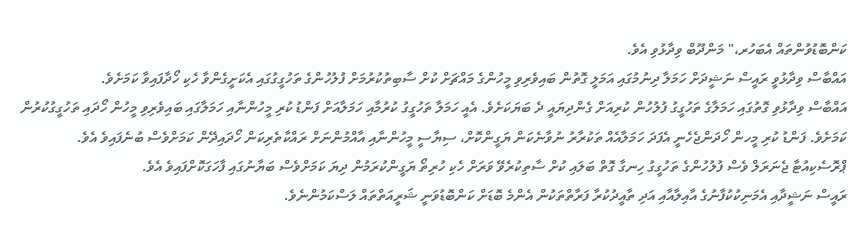ކަންބޮޑުވުންތައް އެބަހުރ،" މަންދޫބް ވިދާޅުވި އެވެ.
އައްބާސް ވިދާޅުވީ ރައީސް ނަޝީދަށް ހަމަލާ ދިނުމުގައި އަމަލީ ގޮތުން ބައިވެރިވި މީހުންގެ މައްޗަށް ކުށް ސާބިތުކުރުމަށް ފުލުހުންގެ ތަހުގީގުގައި އެކަށީގެންވާ ހެކި ހޯދާފައިވާ ކަމަށެވެ.
އައްބާސް ވިދާޅުވި ގޮތުގައި ހަމަލާގެ ތަހުގީގު ފުލުހުން ކުރިއަށް ގެންދިޔައީ ދެ ބަޔަކަށެވެ. އެއީ ހަމަލާ ތަހުގީގު ކުރުމާއި ހަމަލާއަށް ފަންޑު ކުރި މީހުންނާއި ހަމަލާގައި ބައިވެރިވި މީހުން ހޯދައި ތަހުގީގުކުރުން ކަމަށެވެ. ފަންޑު ކުރި މީހން ހޯދަންޖެހެނީ އެފަދަ ހަމަލާއެއް ތަކުރާރު ނުވާނެކަން ޔަގީންކޮށް، ސިޔާސީ މީހުންނާއި އާއްމުންނަށް ރައްކާތެރިކަން ހޯދައިދޭން ކަމަށްވެސް ބުނެފައިވެ އެވެ.
ޕްރޮސެކިއުޓާ ޖެނަރަލް ވެސް ފުލުހުންގެ ތަހުގީގު ހިނގާ ގޮތް ބަލައި ކުށް ސާތިކުރެވޭ ވަރަށް ހެކި ހުރިތޯ ޔަގީންކުރަމުން ދިޔަ ކަމަށްވެސް ބަޔާނުގައި ފާހަގަކޮށްފައިވެ އެވެ.
ރައީސް ނަޝީދާއި އެމަނިކުކުފާނުގެ އާއިލާއާއި އަދި ތާއީދުކުރާ ފަރާތްތަކުން އެންމެ ބޮޑަށް ކަންބޮޑުވަނީ ޝަރީއަތްތައް ލަސްކަމުންނެވެ.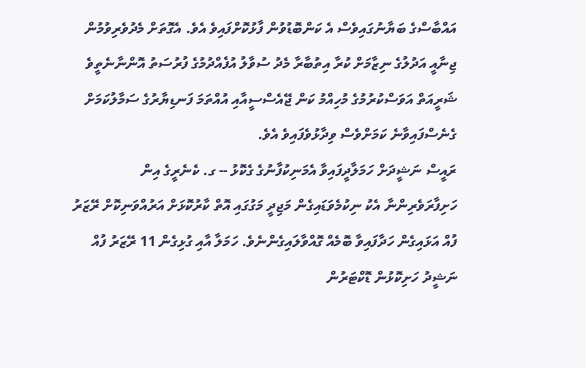އައްބާސްގެ ބަޔާނުގައިވެސް އެ ކަންބޮޑުވުން ފާޅުކޮށްފައިވެ އެވެ. އެގޮތަށް މެދުވެރިވުމުން ޖިނާއީ އަދުލުގެ ނިޒާމަށް ކުރާ އިތުބާރާ މެދު ސުވާލު އުފެއްދުމުގެ ފުރުސަތު އޮންނާނެތީވެ ޝަރީއަތް އަވަސްކުރުމުގެ މުހިއްމު ކަން ޖޭއެސްސީއާއި އުއްތަމަ ފަނޑިޔާރުގެ ސަމާލުކަމަށް ގެނެސްފައިވާނެ ކަމަށްވެސް ވިދާޅުވެފައިވެ އެވެ.
ރައީސް ނަޝީދަށް ހަމަލާދީފައިވާ އެމަނިކުފާނުގެ ގެކޮޅު -- ގ. ކެނެރީގެ އިން ހަށިފާރަވެރިންނާ އެކު ނިކުމެވަޑައިގެން މަޖިދީ މަގުގައި އޮތް ކާރުކޮޅަށް އަރުއްވަނިކޮށް ރޭޒަރު ފުއް އަޅައިގެން ހަދާފައިވާ ބޮމެއް ގޮއްވާލައިގެންނެވެ. ހަމަލާ އާއި ގުޅިގެން 11 ރޭޒަރު ފުއް ނަޝީދު ހަށިކޮޅުން ޑޮކްޓަރުން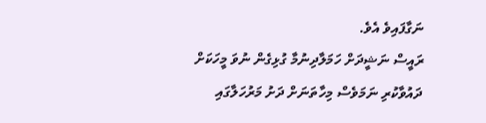ނަގާފައިވެ އެވެ.
ރައީސް ނަޝީދަށް ހަމަލާދިނުމާ ގުޅިގެން ނުވަ މީހަކަށް ދައުވާކުރި ނަމަވެސް މިހާތަނަށް ދަށު މަރުހަލާގައި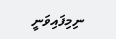ނިމިފައިވަނީ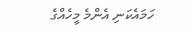ހަމައެކަނި އެންމެ މީހެއްގެ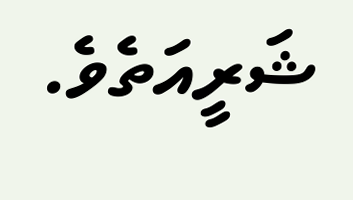ޝަރީއަތެވެ.